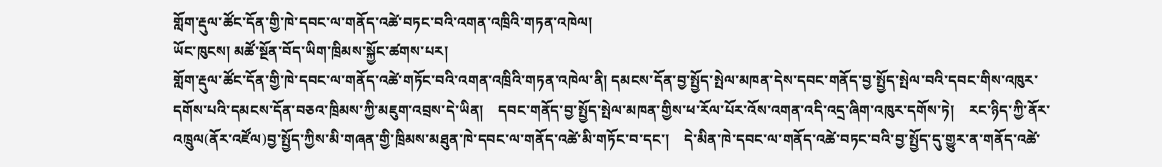གློག་རྡུལ་ཚོང་དོན་གྱི་ཁེ་དབང་ལ་གནོད་འཚེ་བཏང་བའི་འགན་འཁྲིའི་གཏན་འཁེལ།
ཡོང་ཁུངས། མཚོ་སྔོན་བོད་ཡིག་ཁྲིམས་སྐྱོང་ཚགས་པར།
གློག་རྡུལ་ཚོང་དོན་གྱི་ཁེ་དབང་ལ་གནོད་འཚེ་གཏོང་བའི་འགན་འཁྲིའི་གཏན་འཁེལ་ནི། དམངས་དོན་བྱ་སྤྱོད་སྤེལ་མཁན་དེས་དབང་གནོད་བྱ་སྤྱོད་སྤེལ་བའི་དབང་གིས་འཁུར་དགོས་པའི་དམངས་དོན་བཅའ་ཁྲིམས་ཀྱི་མཇུག་འབྲས་དེ་ཡིན།    དབང་གནོད་བྱ་སྤྱོད་སྤེལ་མཁན་གྱིས་ཕ་རོལ་པོར་འོས་འགན་འདི་འདྲ་ཞིག་འཁུར་དགོས་ཏེ།    རང་ཉིད་ཀྱི་ནོར་འཁྲུལ(ནོར་འཛོལ)བྱ་སྤྱོད་ཀྱིས་མི་གཞན་གྱི་ཁྲིམས་མཐུན་ཁེ་དབང་ལ་གནོད་འཚེ་མི་གཏོང་བ་དང་།    དེ་མིན་ཁེ་དབང་ལ་གནོད་འཚེ་བཏང་བའི་བྱ་སྤྱོད་དུ་གྱུར་ན་གནོད་འཚེ་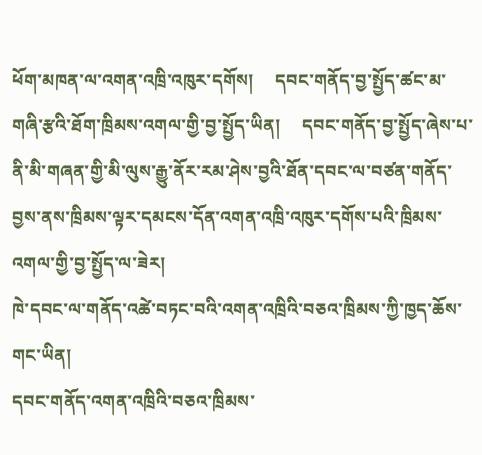ཕོག་མཁན་ལ་འགན་འཁྲི་འཁུར་དགོས།     དབང་གནོད་བྱ་སྤྱོད་ཚང་མ་གཞི་རྩའི་ཐོག་ཁྲིམས་འགལ་གྱི་བྱ་སྤྱོད་ཡིན།     དབང་གནོད་བྱ་སྤྱོད་ཞེས་པ་ནི་མི་གཞན་གྱི་མི་ལུས་རྒྱུ་ནོར་རམ་ཤེས་བྱའི་ཐོན་དབང་ལ་བཙན་གནོད་བྱས་ནས་ཁྲིམས་ལྟར་དམངས་དོན་འགན་འཁྲི་འཁུར་དགོས་པའི་ཁྲིམས་འགལ་གྱི་བྱ་སྤྱོད་ལ་ཟེར།
ཁེ་དབང་ལ་གནོད་འཚེ་བཏང་བའི་འགན་འཁྲིའི་བཅའ་ཁྲིམས་ཀྱི་ཁྱད་ཆོས་གང་ཡིན།
དབང་གནོད་འགན་འཁྲིའི་བཅའ་ཁྲིམས་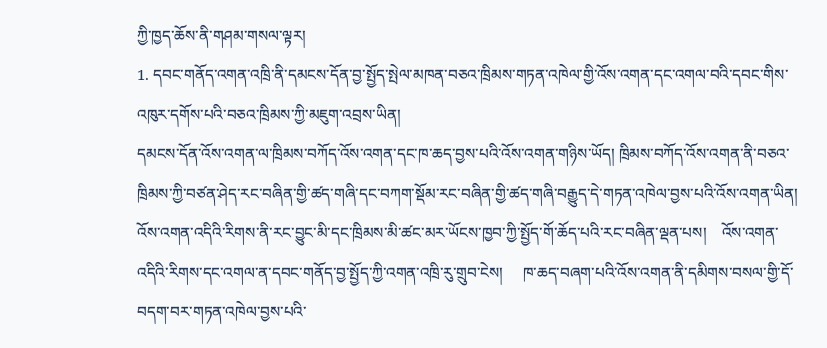ཀྱི་ཁྱད་ཆོས་ནི་གཤམ་གསལ་ལྟར།
1. དབང་གནོད་འགན་འཁྲི་ནི་དམངས་དོན་བྱ་སྤྱོད་སྤེལ་མཁན་བཅའ་ཁྲིམས་གཏན་འཁེལ་གྱི་འོས་འགན་དང་འགལ་བའི་དབང་གིས་འཁུར་དགོས་པའི་བཅའ་ཁྲིམས་ཀྱི་མཇུག་འབྲས་ཡིན།
དམངས་དོན་འོས་འགན་ལ་ཁྲིམས་བཀོད་འོས་འགན་དང་ཁ་ཆད་བྱས་པའི་འོས་འགན་གཉིས་ཡོད། ཁྲིམས་བཀོད་འོས་འགན་ནི་བཅའ་ཁྲིམས་ཀྱི་བཙན་ཤེད་རང་བཞིན་གྱི་ཚད་གཞི་དང་བཀག་སྡོམ་རང་བཞིན་གྱི་ཚད་གཞི་བརྒྱུད་དེ་གཏན་འཁེལ་བྱས་པའི་འོས་འགན་ཡིན།     འོས་འགན་འདིའི་རིགས་ནི་རང་བྱུང་མི་དང་ཁྲིམས་མི་ཚང་མར་ཡོངས་ཁྱབ་ཀྱི་སྤྱོད་གོ་ཆོད་པའི་རང་བཞིན་ལྡན་པས།    འོས་འགན་འདིའི་རིགས་དང་འགལ་ན་དབང་གནོད་བྱ་སྤྱོད་ཀྱི་འགན་འཁྲི་རུ་གྲུབ་ངེས།     ཁ་ཆད་བཞག་པའི་འོས་འགན་ནི་དམིགས་བསལ་གྱི་དོ་བདག་བར་གཏན་འཁེལ་བྱས་པའི་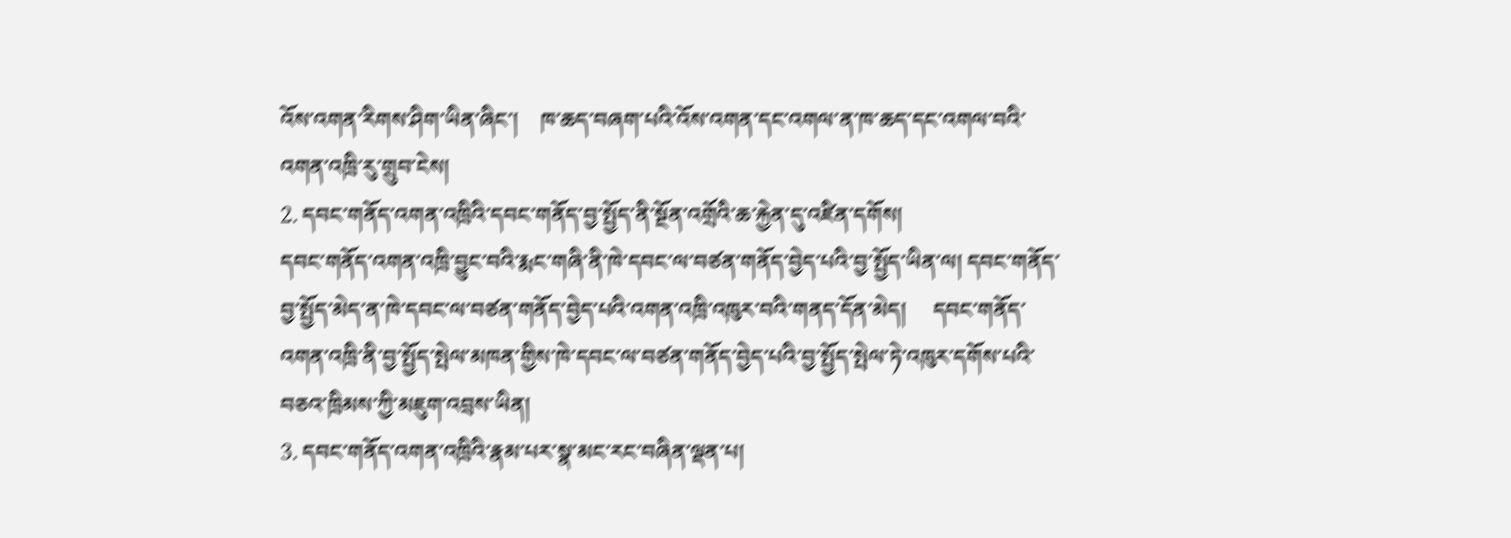འོས་འགན་རིགས་ཤིག་ཡིན་ཞིང་།    ཁ་ཆད་བཞག་པའི་འོས་འགན་དང་འགལ་ན་ཁ་ཆད་དང་འགལ་བའི་འགན་འཁྲི་རུ་གྲུབ་ངེས།
2. དབང་གནོད་འགན་འཁྲིའི་དབང་གནོད་བྱ་སྤྱོད་ནི་སྔོན་འགྲོའི་ཆ་རྐྱེན་དུ་འཛིན་དགོས།
དབང་གནོད་འགན་འཁྲི་བྱུང་བའི་རྨང་གཞི་ནི་ཁེ་དབང་ལ་བཙན་གནོད་བྱེད་པའི་བྱ་སྤྱོད་ཡིན་ལ། དབང་གནོད་བྱ་སྤྱོད་མེད་ན་ཁེ་དབང་ལ་བཙན་གནོད་བྱེད་པའི་འགན་འཁྲི་འཁུར་བའི་གནད་དོན་མེད།     དབང་གནོད་འགན་འཁྲི་ནི་བྱ་སྤྱོད་སྤེལ་མཁན་གྱིས་ཁེ་དབང་ལ་བཙན་གནོད་བྱེད་པའི་བྱ་སྤྱོད་སྤེལ་ཏེ་འཁུར་དགོས་པའི་བཅའ་ཁྲིམས་ཀྱི་མཇུག་འབྲས་ཡིན།
3. དབང་གནོད་འགན་འཁྲིའི་རྣམ་པར་སྣ་མང་རང་བཞིན་ལྡན་པ།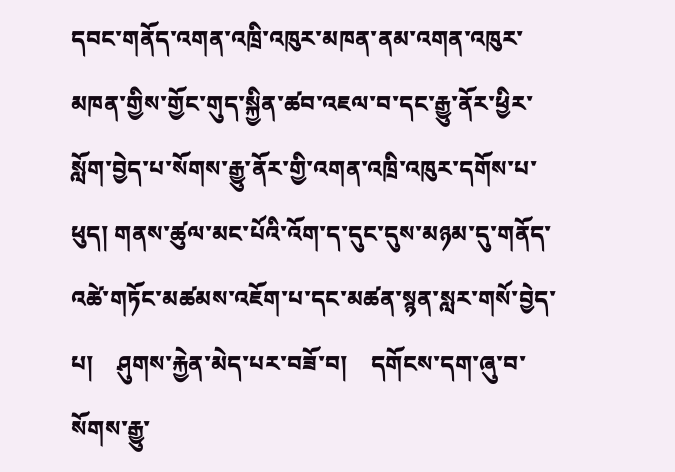དབང་གནོད་འགན་འཁྲི་འཁུར་མཁན་ནམ་འགན་འཁུར་མཁན་གྱིས་གྱོང་གུད་སྐྱིན་ཚབ་འཇལ་བ་དང་རྒྱུ་ནོར་ཕྱིར་སློག་བྱེད་པ་སོགས་རྒྱུ་ནོར་གྱི་འགན་འཁྲི་འཁུར་དགོས་པ་ཕུད། གནས་ཚུལ་མང་པོའི་འོག་ད་དུང་དུས་མཉམ་དུ་གནོད་འཚེ་གཏོང་མཚམས་འཇོག་པ་དང་མཚན་སྙན་སླར་གསོ་བྱེད་པ།    ཤུགས་རྐྱེན་མེད་པར་བཟོ་བ།    དགོངས་དག་ཞུ་བ་སོགས་རྒྱུ་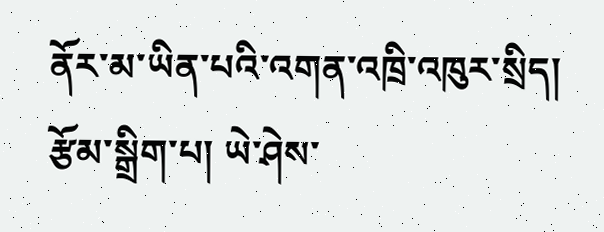ནོར་མ་ཡིན་པའི་འགན་འཁྲི་འཁུར་སྲིད།
རྩོམ་སྒྲིག་པ། ཡེ་ཤེས་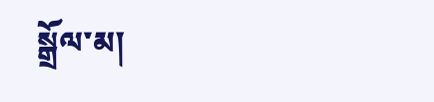སྒྲོལ་མ།